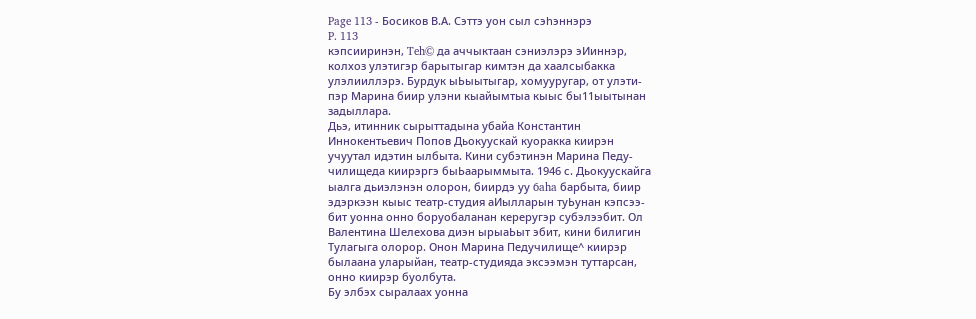Page 113 - Босиков В.А. Сэттэ уон сыл сэһэннэрэ
P. 113
кэпсииринэн, Teh© да аччыктаан сэниэлэрэ эИиннэр,
колхоз улэтигэр барытыгар кимтэн да хаалсыбакка
улэлииллэрэ. Бурдук ыЬыытыгар, хомууругар, от улэти-
пэр Марина биир улэни кыайымтыа кыыс бы11ыытынан
задыллара.
Дьэ, итинник сырыттадына убайа Константин
Иннокентьевич Попов Дьокуускай куоракка киирэн
учуутал идэтин ылбыта. Кини субэтинэн Марина Педу-
чилищеда киирэргэ быЬаарыммыта. 1946 с. Дьокуускайга
ыалга дьиэлэнэн олорон, биирдэ уу 6aha барбыта, биир
эдэркээн кыыс театр-студия аИылларын туЬунан кэпсээ-
бит уонна онно боруобаланан кереругэр субэлээбит. Ол
Валентина Шелехова диэн ырыаЬыт эбит, кини билигин
Тулагыга олорор. Онон Марина Педучилище^ киирэр
былаана уларыйан, театр-студияда эксээмэн туттарсан,
онно киирэр буолбута.
Бу элбэх сыралаах уонна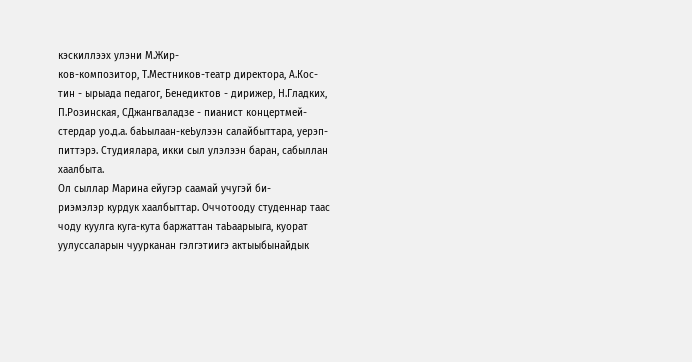кэскиллээх улэни М.Жир-
ков-композитор, Т.Местников-театр директора, А.Кос-
тин - ырыада педагог, Бенедиктов - дирижер, Н.Гладких,
П.Розинская, СДжангваладзе - пианист концертмей-
стердар уо.д.а. баЬылаан-кеЬулээн салайбыттара, уерэп-
питтэрэ. Студиялара, икки сыл улэлээн баран, сабыллан
хаалбыта.
Ол сыллар Марина ейугэр саамай учугэй би-
риэмэлэр курдук хаалбыттар. Оччотооду студеннар таас
чоду куулга куга-кута баржаттан таЬаарыыга, куорат
уулуссаларын чуурканан гэлгэтиигэ актыыбынайдык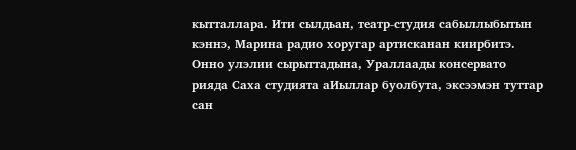кытталлара. Ити сылдьан, театр-студия сабыллыбытын
кэннэ, Марина радио хоругар артисканан киирбитэ.
Онно улэлии сырыттадына, Ураллаады консервато
рияда Саха студията аИыллар буолбута, эксээмэн туттар
сан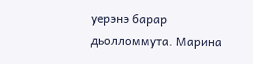уерэнэ барар дьолломмута. Марина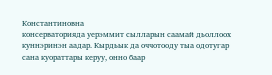Константиновна
консерваторияда уерэммит сылларын саамай дьоллоох
куннэринэн аадар. Кырдьык да оччотооду тыа одотугар
сана куораттары керуу, онно баар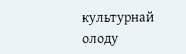культурнай олоду